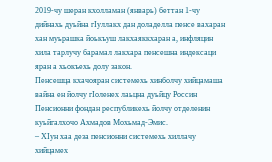2019-чу шеран кхолламан (январь) беттан 1-чу дийнахь дуьйна гIуллакх дан доладелла пенсе вахаран хан муьрашка йоькъуш лакхаяккхаран а, инфляцин хила тарлучу барамал лакхара пенсешна индексаци яран а хьокъехь долу закон.
Пенсешца кхачояран системехь хинболчу хийцамаша вайна ен йолчу гIоленех лаьцна дуьйцу Россин Пенсионни фондан республикехь йолчу отделенин куьйгалхочо Ахмадов Мохьмад-Эмис.
– ХIун хаа деза пенсионни системехь хиллачу хийцамех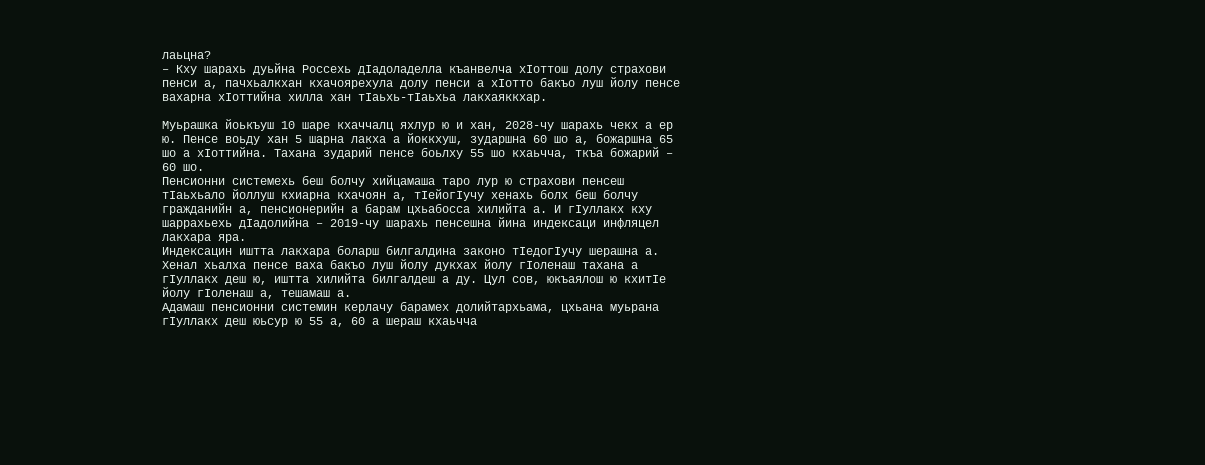лаьцна?
– Кху шарахь дуьйна Россехь дIадоладелла къанвелча хIоттош долу страхови пенси а, пачхьалкхан кхачоярехула долу пенси а хIотто бакъо луш йолу пенсе вахарна хIоттийна хилла хан тIаьхь-тIаьхьа лакхаяккхар.

Муьрашка йоькъуш 10 шаре кхаччалц яхлур ю и хан, 2028-чу шарахь чекх а ер ю. Пенсе воьду хан 5 шарна лакха а йоккхуш, зударшна 60 шо а, божаршна 65 шо а хIоттийна. Тахана зударий пенсе боьлху 55 шо кхаьчча, ткъа божарий – 60 шо.
Пенсионни системехь беш болчу хийцамаша таро лур ю страхови пенсеш тIаьхьало йоллуш кхиарна кхачоян а, тIейогIучу хенахь болх беш болчу гражданийн а, пенсионерийн а барам цхьабосса хилийта а. И гIуллакх кху шаррахьехь дIадолийна – 2019-чу шарахь пенсешна йина индексаци инфляцел лакхара яра.
Индексацин иштта лакхара боларш билгалдина законо тIедогIучу шерашна а. Хенал хьалха пенсе ваха бакъо луш йолу дукхах йолу гIоленаш тахана а гIуллакх деш ю, иштта хилийта билгалдеш а ду. Цул сов, юкъаялош ю кхитIе йолу гIоленаш а, тешамаш а.
Адамаш пенсионни системин керлачу барамех долийтархьама, цхьана муьрана гIуллакх деш юьсур ю 55 а, 60 а шераш кхаьчча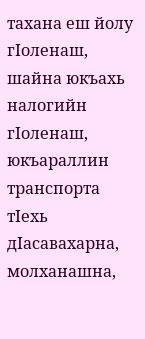тахана еш йолу гIоленаш, шайна юкъахь налогийн гIоленаш, юкъараллин транспорта тIехь дIасавахарна, молханашна,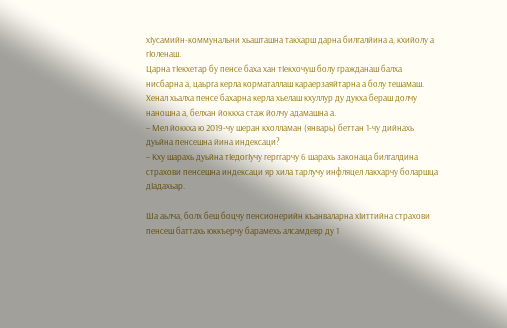хIусамийн-коммунальни хьашташна такхарш дарна билгалйина а, кхийолу а гIоленаш.
Царна тIекхетар бу пенсе баха хан тIекхочуш болу гражданаш балха нисбарна а, цаьрга керла корматаллаш караерзаяйтарна а болу тешамаш.
Хенал хьалха пенсе бахарна керла хьелаш кхуллур ду дукха бераш долчу наношна а, белхан йоккха стаж йолчу адамашна а.
– Мел йоккха ю 2019-чу шеран кхолламан (январь) беттан 1-чу дийнахь дуьйна пенсешна йина индексаци?
– Кху шарахь дуьйна тIедогIучу герггарчу 6 шарахь законаца билгалдина страхови пенсешна индексаци яр хила тарлучу инфляцел лакхарчу боларшца дIадахьар.

Ша аьлча, болх беш боцчу пенсионерийн къанваларна хIиттийна страхови пенсеш баттахь юккъерчу барамехь алсамдевр ду 1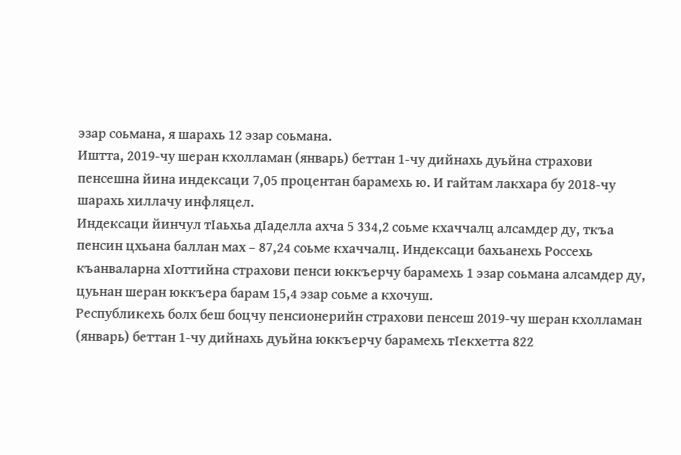эзар соьмана, я шарахь 12 эзар соьмана.
Иштта, 2019-чу шеран кхолламан (январь) беттан 1-чу дийнахь дуьйна страхови пенсешна йина индексаци 7,05 процентан барамехь ю. И гайтам лакхара бу 2018-чу шарахь хиллачу инфляцел.
Индексаци йинчул тIаьхьа дIаделла ахча 5 334,2 соьме кхаччалц алсамдер ду, ткъа пенсин цхьана баллан мах – 87,24 соьме кхаччалц. Индексаци бахьанехь Россехь къанваларна хIоттийна страхови пенси юккъерчу барамехь 1 эзар соьмана алсамдер ду, цуьнан шеран юккъера барам 15,4 эзар соьме а кхочуш.
Республикехь болх беш боцчу пенсионерийн страхови пенсеш 2019-чу шеран кхолламан (январь) беттан 1-чу дийнахь дуьйна юккъерчу барамехь тIекхетта 822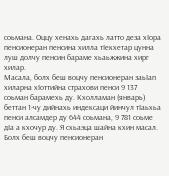соьмана. Оццу хенахь дагахь латто деза хIора пенсионеран пенсина хилла тIекхетар цунна луш долчу пенсин бараме хьаьжжина хирг хилар.
Масала, болх беш воцчу пенсионеран заьIап хиларна хIоттийна страхови пенси 9 137 соьман барамехь ду. Кхолламан (январь) беттан 1-чу дийнахь индексаци йинчул тIаьхьа пенси алсамдер ду 644 соьмана, 9 781 соьме дIа а кхочур ду. Я схьаэца шайна кхин масал. Болх беш воцчу пенсионеран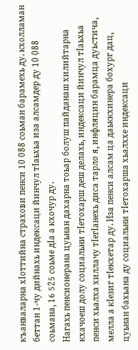къанваларна хIоттийна страхови пенси 10 088 соьман барамехь ду. кхолламан беттан 1-чу дийнахь индексаци йинчул тIаьхьа иза алсамдер ду 10 088 соьмана, 16 525 соьме дIа а кхочур ду.
Нагахь пенсионерана цуьнан дахарна тоьар болуш пайданаш хилийтарна кхачоеш долу социальни тIетохарш деш делахь, индексаци йинчул тIаьхьа пенси хьалха хиллачу тIегIанехь диса тарло я, инфляцин барамца дуьстича, мелла а кIезиг тIекхетар ду. Иза пенси алсам ца даьккхинера бохург дац, цуьнан бахьана ду социальни тIетохарша хьалххе индексаци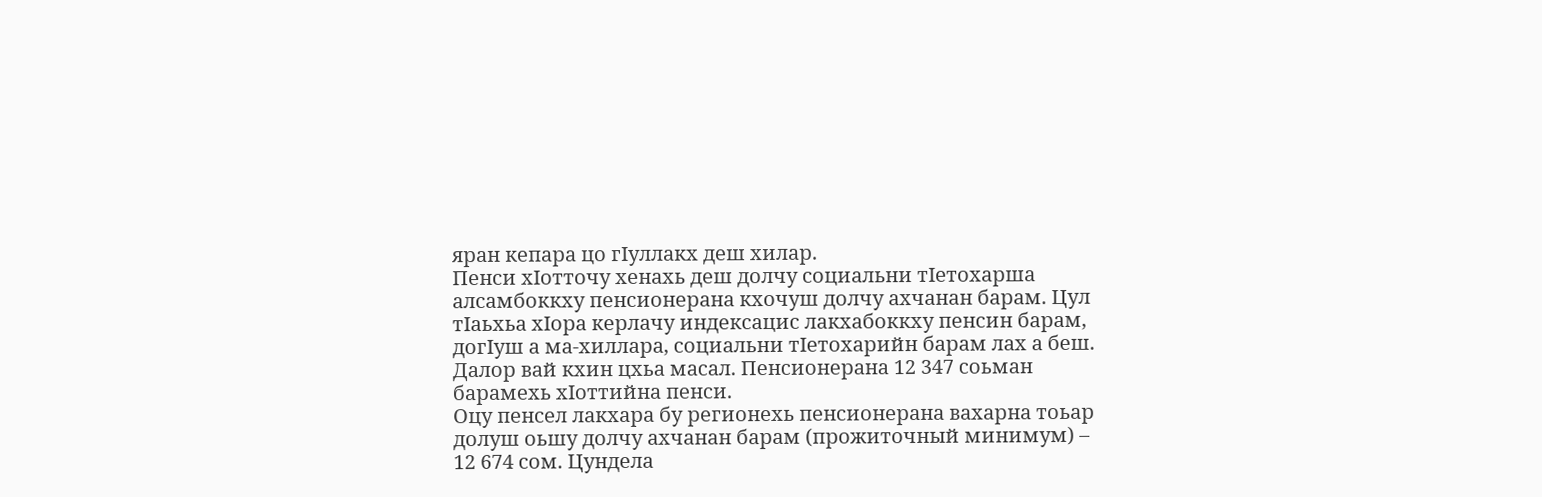яран кепара цо гIуллакх деш хилар.
Пенси хIотточу хенахь деш долчу социальни тIетохарша алсамбоккху пенсионерана кхочуш долчу ахчанан барам. Цул тIаьхьа хIора керлачу индексацис лакхабоккху пенсин барам, догIуш а ма-хиллара, социальни тIетохарийн барам лах а беш. Далор вай кхин цхьа масал. Пенсионерана 12 347 соьман барамехь хIоттийна пенси.
Оцу пенсел лакхара бу регионехь пенсионерана вахарна тоьар долуш оьшу долчу ахчанан барам (прожиточный минимум) – 12 674 сом. Цундела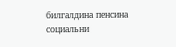билгалдина пенсина социальни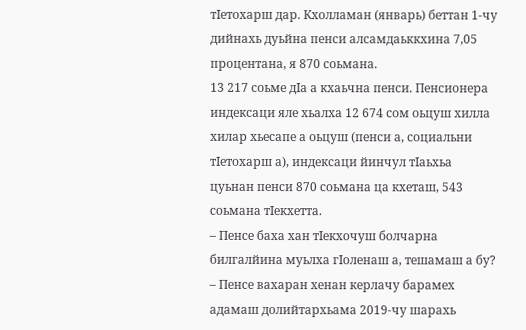тIетохарш дар. Кхолламан (январь) беттан 1-чу дийнахь дуьйна пенси алсамдаьккхина 7,05 процентана, я 870 соьмана.
13 217 соьме дIа а кхаьчна пенси. Пенсионера индексаци яле хьалха 12 674 сом оьцуш хилла хилар хьесапе а оьцуш (пенси а, социальни тIетохарш а), индексаци йинчул тIаьхьа цуьнан пенси 870 соьмана ца кхеташ, 543 соьмана тIекхетта.
– Пенсе баха хан тIекхочуш болчарна билгалйина муьлха гIоленаш а, тешамаш а бу?
– Пенсе вахаран хенан керлачу барамех адамаш долийтархьама 2019-чу шарахь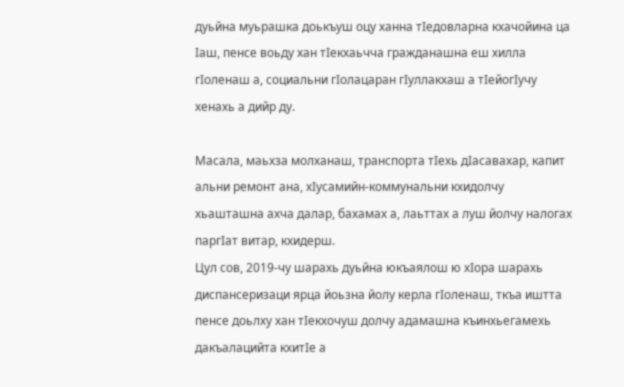дуьйна муьрашка доькъуш оцу ханна тIедовларна кхачойина ца Iаш, пенсе воьду хан тIекхаьчча гражданашна еш хилла гIоленаш а, социальни гIолацаран гIуллакхаш а тIейогIучу хенахь а дийр ду.

Масала, маьхза молханаш, транспорта тIехь дIасавахар, капит альни ремонт ана, хIусамийн-коммунальни кхидолчу хьашташна ахча далар, бахамах а, лаьттах а луш йолчу налогах паргIат витар, кхидерш.
Цул сов, 2019-чу шарахь дуьйна юкъаялош ю хIора шарахь диспансеризаци ярца йоьзна йолу керла гIоленаш, ткъа иштта пенсе доьлху хан тIекхочуш долчу адамашна къинхьегамехь дакъалацийта кхитIе а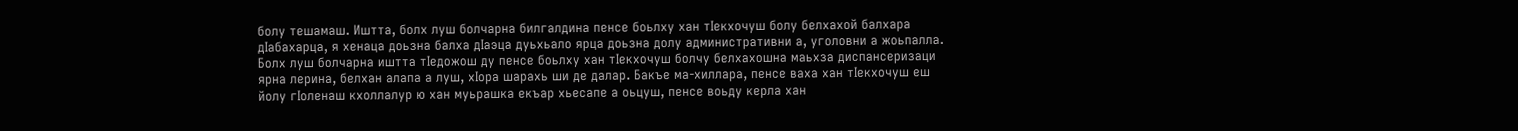болу тешамаш. Иштта, болх луш болчарна билгалдина пенсе боьлху хан тIекхочуш болу белхахой балхара дIабахарца, я хенаца доьзна балха дIаэца дуьхьало ярца доьзна долу административни а, уголовни а жоьпалла.
Болх луш болчарна иштта тIедожош ду пенсе боьлху хан тIекхочуш болчу белхахошна маьхза диспансеризаци ярна лерина, белхан алапа а луш, хIора шарахь ши де далар. Бакъе ма-хиллара, пенсе ваха хан тIекхочуш еш йолу гIоленаш кхоллалур ю хан муьрашка екъар хьесапе а оьцуш, пенсе воьду керла хан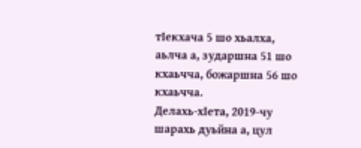тIекхача 5 шо хьалха, аьлча а, зударшна 51 шо кхаьчча, божаршна 56 шо кхаьчча.
Делахь-хIета, 2019-чу шарахь дуьйна а, цул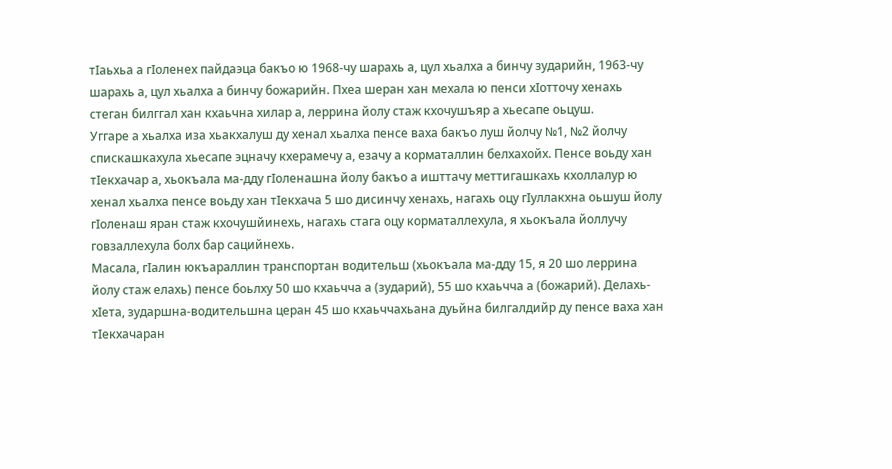тIаьхьа а гIоленех пайдаэца бакъо ю 1968-чу шарахь а, цул хьалха а бинчу зударийн, 1963-чу шарахь а, цул хьалха а бинчу божарийн. Пхеа шеран хан мехала ю пенси хIотточу хенахь стеган билггал хан кхаьчна хилар а, леррина йолу стаж кхочушъяр а хьесапе оьцуш.
Уггаре а хьалха иза хьакхалуш ду хенал хьалха пенсе ваха бакъо луш йолчу №1, №2 йолчу спискашкахула хьесапе эцначу кхерамечу а, езачу а корматаллин белхахойх. Пенсе воьду хан тIекхачар а, хьокъала ма-дду гIоленашна йолу бакъо а ишттачу меттигашкахь кхоллалур ю хенал хьалха пенсе воьду хан тIекхача 5 шо дисинчу хенахь, нагахь оцу гIуллакхна оьшуш йолу гIоленаш яран стаж кхочушйинехь, нагахь стага оцу корматаллехула, я хьокъала йоллучу говзаллехула болх бар сацийнехь.
Масала, гIалин юкъараллин транспортан водительш (хьокъала ма-дду 15, я 20 шо леррина йолу стаж елахь) пенсе боьлху 50 шо кхаьчча а (зударий), 55 шо кхаьчча а (божарий). Делахь-хIета, зударшна-водительшна церан 45 шо кхаьччахьана дуьйна билгалдийр ду пенсе ваха хан тIекхачаран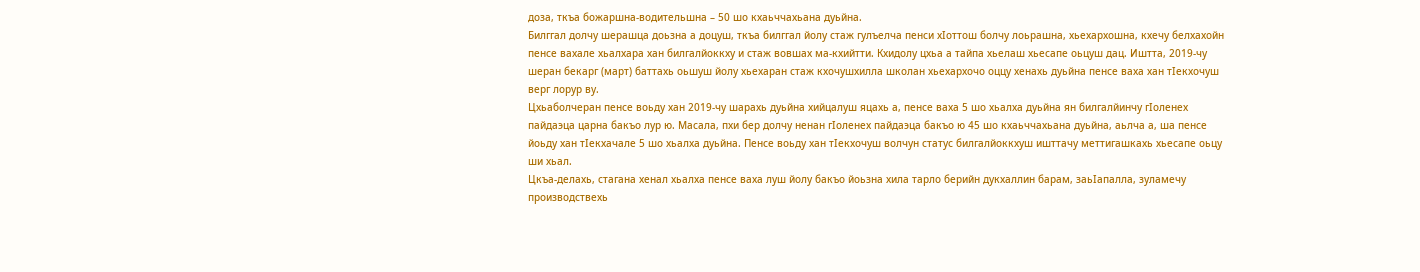доза, ткъа божаршна-водительшна – 50 шо кхаьччахьана дуьйна.
Билггал долчу шерашца доьзна а доцуш, ткъа билггал йолу стаж гулъелча пенси хIоттош болчу лоьрашна, хьехархошна, кхечу белхахойн пенсе вахале хьалхара хан билгалйоккху и стаж вовшах ма-кхийтти. Кхидолу цхьа а тайпа хьелаш хьесапе оьцуш дац. Иштта, 2019-чу шеран бекарг (март) баттахь оьшуш йолу хьехаран стаж кхочушхилла школан хьехархочо оццу хенахь дуьйна пенсе ваха хан тIекхочуш верг лорур ву.
Цхьаболчеран пенсе воьду хан 2019-чу шарахь дуьйна хийцалуш яцахь а, пенсе ваха 5 шо хьалха дуьйна ян билгалйинчу гIоленех пайдаэца царна бакъо лур ю. Масала, пхи бер долчу ненан гIоленех пайдаэца бакъо ю 45 шо кхаьччахьана дуьйна, аьлча а, ша пенсе йоьду хан тIекхачале 5 шо хьалха дуьйна. Пенсе воьду хан тIекхочуш волчун статус билгалйоккхуш ишттачу меттигашкахь хьесапе оьцу ши хьал.
Цкъа-делахь, стагана хенал хьалха пенсе ваха луш йолу бакъо йоьзна хила тарло берийн дукхаллин барам, заьIапалла, зуламечу производствехь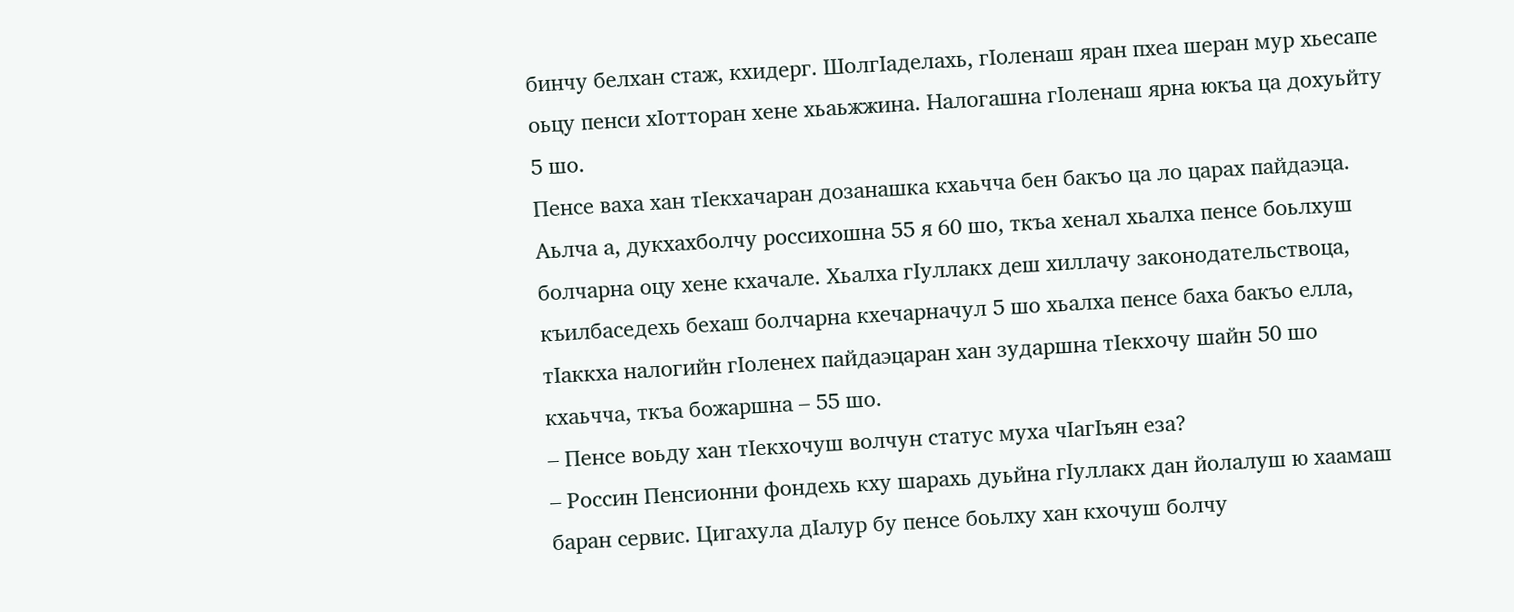бинчу белхан стаж, кхидерг. ШолгIаделахь, гIоленаш яран пхеа шеран мур хьесапе оьцу пенси хIотторан хене хьаьжжина. Налогашна гIоленаш ярна юкъа ца дохуьйту 5 шо.
Пенсе ваха хан тIекхачаран дозанашка кхаьчча бен бакъо ца ло царах пайдаэца. Аьлча а, дукхахболчу россихошна 55 я 60 шо, ткъа хенал хьалха пенсе боьлхуш болчарна оцу хене кхачале. Хьалха гIуллакх деш хиллачу законодательствоца, къилбаседехь бехаш болчарна кхечарначул 5 шо хьалха пенсе баха бакъо елла, тIаккха налогийн гIоленех пайдаэцаран хан зударшна тIекхочу шайн 50 шо кхаьчча, ткъа божаршна – 55 шо.
– Пенсе воьду хан тIекхочуш волчун статус муха чIагIъян еза?
– Россин Пенсионни фондехь кху шарахь дуьйна гIуллакх дан йолалуш ю хаамаш баран сервис. Цигахула дIалур бу пенсе боьлху хан кхочуш болчу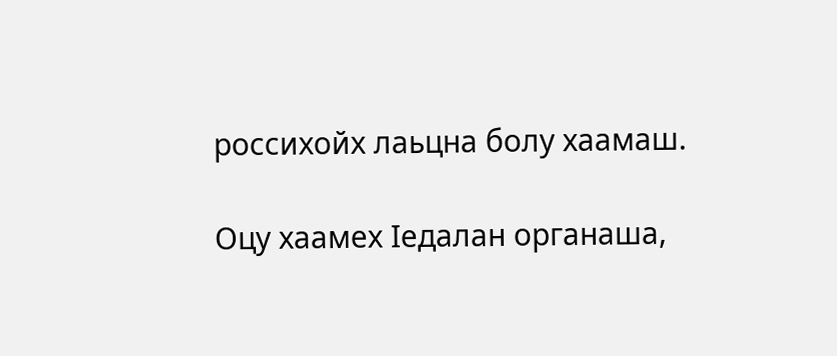россихойх лаьцна болу хаамаш.

Оцу хаамех Iедалан органаша,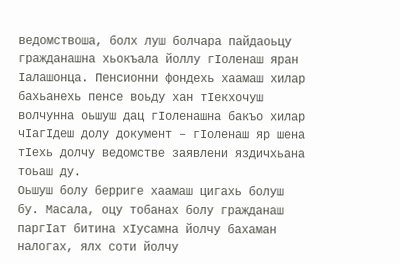ведомствоша, болх луш болчара пайдаоьцу гражданашна хьокъала йоллу гIоленаш яран Iалашонца. Пенсионни фондехь хаамаш хилар бахьанехь пенсе воьду хан тIекхочуш волчунна оьшуш дац гIоленашна бакъо хилар чIагIдеш долу документ – гIоленаш яр шена тIехь долчу ведомстве заявлени яздичхьана тоьаш ду.
Оьшуш болу берриге хаамаш цигахь болуш бу. Масала, оцу тобанах болу гражданаш паргIат битина хIусамна йолчу бахаман налогах, ялх соти йолчу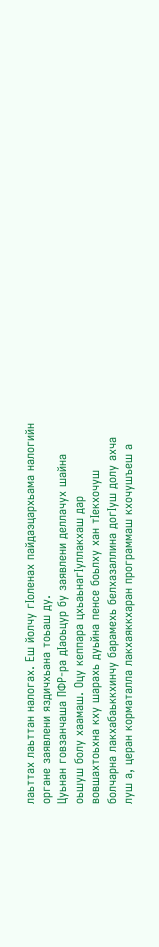лаьттах лаьттан налогах. Еш йолчу гIоленах пайдаэцархьама налогийн органе заявлени яздичхьана тоьаш ду.
Цуьнан говзанчаша ПФР-ра дIаоьцур бу заявлени деллачух шайна оьшуш болу хаамаш. Оцу кеппара цхьаьнагIуллакхаш дар вовшахтоьхна кху шарахь дуьйна пенсе боьлху хан тIекхочуш болчарна лакхабаьккхинчу барамехь белхазаллина догIуш долу ахча луш а, церан корматалла лакхаяккхаран программаш кхочушъеш а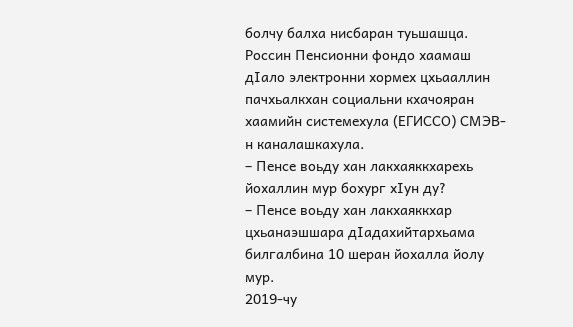болчу балха нисбаран туьшашца.
Россин Пенсионни фондо хаамаш дIало электронни хормех цхьааллин пачхьалкхан социальни кхачояран хаамийн системехула (ЕГИССО) СМЭВ-н каналашкахула.
– Пенсе воьду хан лакхаяккхарехь йохаллин мур бохург хIун ду?
– Пенсе воьду хан лакхаяккхар цхьанаэшшара дIадахийтархьама билгалбина 10 шеран йохалла йолу мур.
2019-чу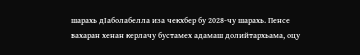шарахь дIаболабелла иза чекхбер бу 2028-чу шарахь. Пенсе вахаран хенан керлачу бустамех адамаш долийтархьама, оцу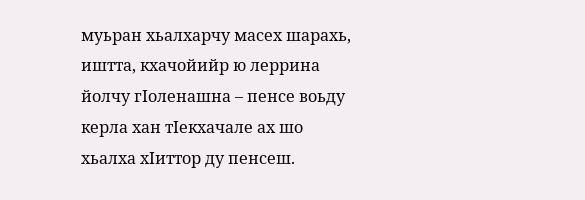муьран хьалхарчу масех шарахь, иштта, кхачойийр ю леррина йолчу гIоленашна – пенсе воьду керла хан тIекхачале ах шо хьалха хIиттор ду пенсеш.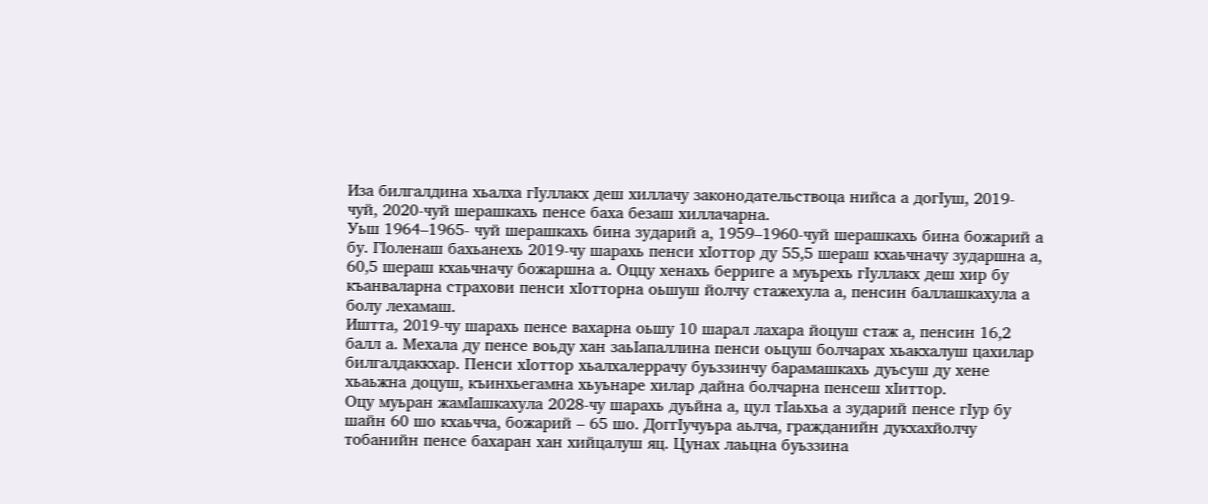Иза билгалдина хьалха гIуллакх деш хиллачу законодательствоца нийса а догIуш, 2019-чуй, 2020-чуй шерашкахь пенсе баха безаш хиллачарна.
Уьш 1964–1965- чуй шерашкахь бина зударий а, 1959–1960-чуй шерашкахь бина божарий а бу. ГIоленаш бахьанехь 2019-чу шарахь пенси хIоттор ду 55,5 шераш кхаьчначу зударшна а, 60,5 шераш кхаьчначу божаршна а. Оццу хенахь берриге а муьрехь гIуллакх деш хир бу къанваларна страхови пенси хIотторна оьшуш йолчу стажехула а, пенсин баллашкахула а болу лехамаш.
Иштта, 2019-чу шарахь пенсе вахарна оьшу 10 шарал лахара йоцуш стаж а, пенсин 16,2 балл а. Мехала ду пенсе воьду хан заьIапаллина пенси оьцуш болчарах хьакхалуш цахилар билгалдаккхар. Пенси хIоттор хьалхалеррачу буьззинчу барамашкахь дуьсуш ду хене хьаьжна доцуш, къинхьегамна хьуьнаре хилар дайна болчарна пенсеш хIиттор.
Оцу муьран жамIашкахула 2028-чу шарахь дуьйна а, цул тIаьхьа а зударий пенсе гIур бу шайн 60 шо кхаьчча, божарий – 65 шо. ДоггIучуьра аьлча, гражданийн дукхахйолчу тобанийн пенсе бахаран хан хийцалуш яц. Цунах лаьцна буьззина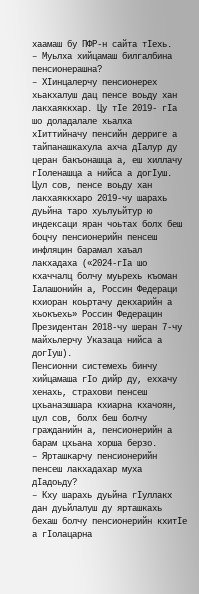хаамаш бу ПФР-н сайта тIехь.
– Муьлха хийцамаш билгалбина пенсионерашна?
– ХIинцалерчу пенсионерех хьакхалуш дац пенсе воьду хан лакхаяккхар. Цу тIе 2019- гIа шо доладалале хьалха хIиттийначу пенсийн дерриге а тайпанашкахула ахча дIалур ду церан бакъонашца а, еш хиллачу гIоленашца а нийса а догIуш.
Цул сов, пенсе воьду хан лакхаяккхаро 2019-чу шарахь дуьйна таро хуьлуьйтур ю индексаци яран чоьтах болх беш боцчу пенсионерийн пенсеш инфляцин барамал хаъал лакхадаха («2024-гIа шо кхаччалц болчу муьрехь къоман Iалашонийн а, Россин Федераци кхиоран коьртачу декхарийн а хьокъехь» Россин Федерацин Президентан 2018-чу шеран 7-чу майхьлерчу Указаца нийса а догIуш).
Пенсионни системехь бинчу хийцамаша гIо дийр ду, еххачу хенахь, страхови пенсеш цхьанаэшшара кхиарна кхачоян, цул сов, болх беш болчу гражданийн а, пенсионерийн а барам цхьана хорша берзо.
– Ярташкарчу пенсионерийн пенсеш лакхадахар муха дIадоьду?
– Кху шарахь дуьйна гIуллакх дан дуьйлалуш ду ярташкахь бехаш болчу пенсионерийн кхитIе а гIолацарна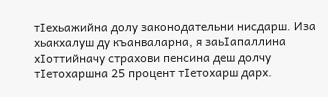тIехьажийна долу законодательни нисдарш. Иза хьакхалуш ду къанваларна, я заьIапаллина хIоттийначу страхови пенсина деш долчу тIетохаршна 25 процент тIетохарш дарх.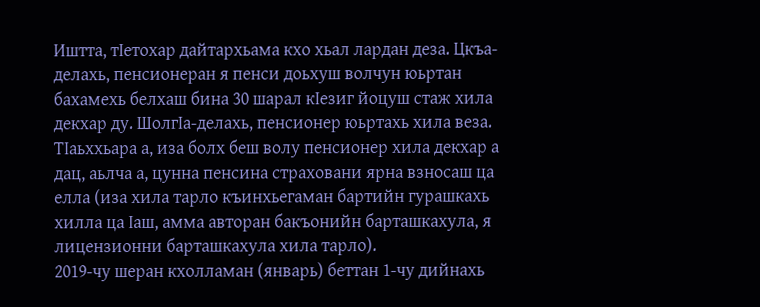Иштта, тIетохар дайтархьама кхо хьал лардан деза. Цкъа-делахь, пенсионеран я пенси доьхуш волчун юьртан бахамехь белхаш бина 30 шарал кIезиг йоцуш стаж хила декхар ду. ШолгIа-делахь, пенсионер юьртахь хила веза.
ТIаьххьара а, иза болх беш волу пенсионер хила декхар а дац, аьлча а, цунна пенсина страховани ярна взносаш ца елла (иза хила тарло къинхьегаман бартийн гурашкахь хилла ца Iаш, амма авторан бакъонийн барташкахула, я лицензионни барташкахула хила тарло).
2019-чу шеран кхолламан (январь) беттан 1-чу дийнахь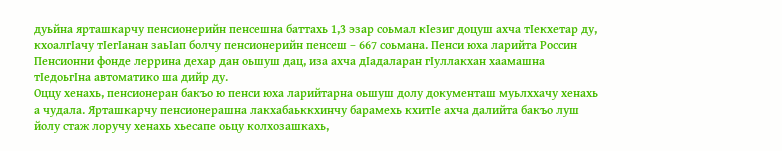дуьйна ярташкарчу пенсионерийн пенсешна баттахь 1,3 эзар соьмал кIезиг доцуш ахча тIекхетар ду, кхоалгIачу тIегIанан заьIап болчу пенсионерийн пенсеш – 667 соьмана. Пенси юха ларийта Россин Пенсионни фонде леррина дехар дан оьшуш дац, иза ахча дIадаларан гIуллакхан хаамашна тIедоьгIна автоматико ша дийр ду.
Оццу хенахь, пенсионеран бакъо ю пенси юха ларийтарна оьшуш долу документаш муьлххачу хенахь а чудала. Ярташкарчу пенсионерашна лакхабаьккхинчу барамехь кхитIе ахча далийта бакъо луш йолу стаж лоручу хенахь хьесапе оьцу колхозашкахь,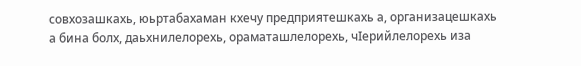совхозашкахь, юьртабахаман кхечу предприятешкахь а, организацешкахь а бина болх, даьхнилелорехь, ораматашлелорехь, чIерийлелорехь иза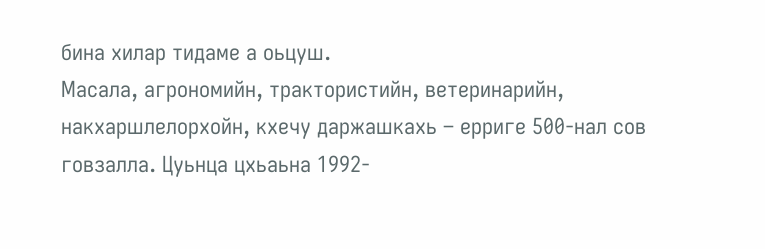бина хилар тидаме а оьцуш.
Масала, агрономийн, трактористийн, ветеринарийн, накхаршлелорхойн, кхечу даржашкахь – ерриге 500-нал сов говзалла. Цуьнца цхьаьна 1992-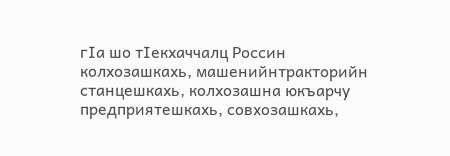гIа шо тIекхаччалц Россин колхозашкахь, машенийнтракторийн станцешкахь, колхозашна юкъарчу предприятешкахь, совхозашкахь,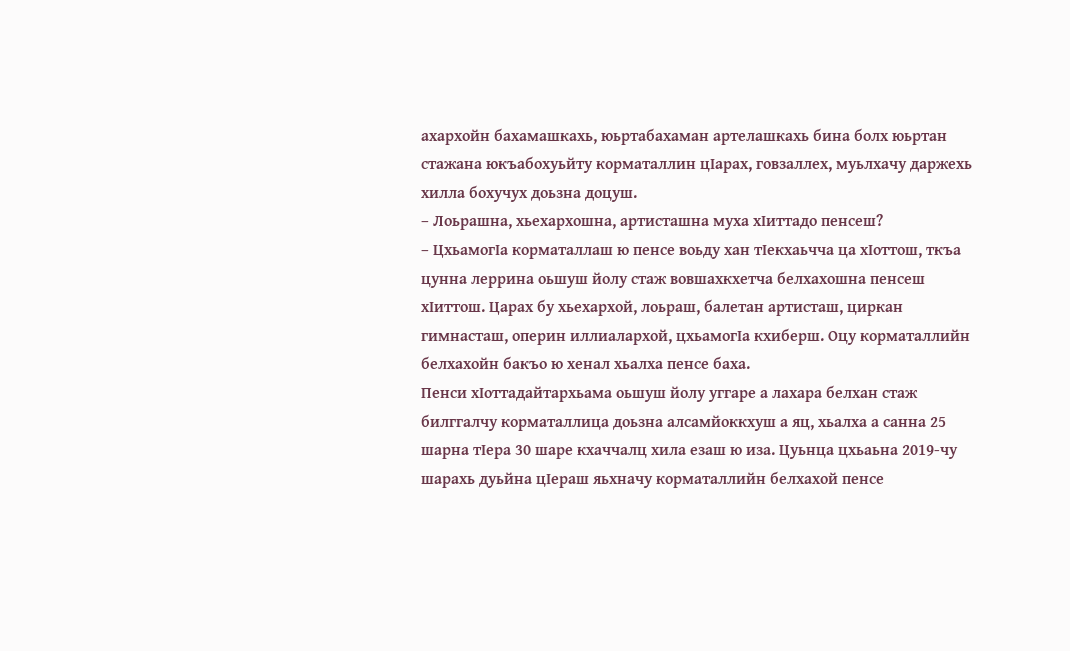ахархойн бахамашкахь, юьртабахаман артелашкахь бина болх юьртан стажана юкъабохуьйту корматаллин цIарах, говзаллех, муьлхачу даржехь хилла бохучух доьзна доцуш.
– Лоьрашна, хьехархошна, артисташна муха хIиттадо пенсеш?
– ЦхьамогIа корматаллаш ю пенсе воьду хан тIекхаьчча ца хIоттош, ткъа цунна леррина оьшуш йолу стаж вовшахкхетча белхахошна пенсеш хIиттош. Царах бу хьехархой, лоьраш, балетан артисташ, циркан гимнасташ, оперин иллиалархой, цхьамогIа кхиберш. Оцу корматаллийн белхахойн бакъо ю хенал хьалха пенсе баха.
Пенси хIоттадайтархьама оьшуш йолу уггаре а лахара белхан стаж билггалчу корматаллица доьзна алсамйоккхуш а яц, хьалха а санна 25 шарна тIера 30 шаре кхаччалц хила езаш ю иза. Цуьнца цхьаьна 2019-чу шарахь дуьйна цIераш яьхначу корматаллийн белхахой пенсе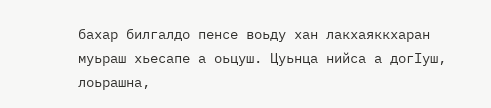бахар билгалдо пенсе воьду хан лакхаяккхаран муьраш хьесапе а оьцуш. Цуьнца нийса а догIуш, лоьрашна,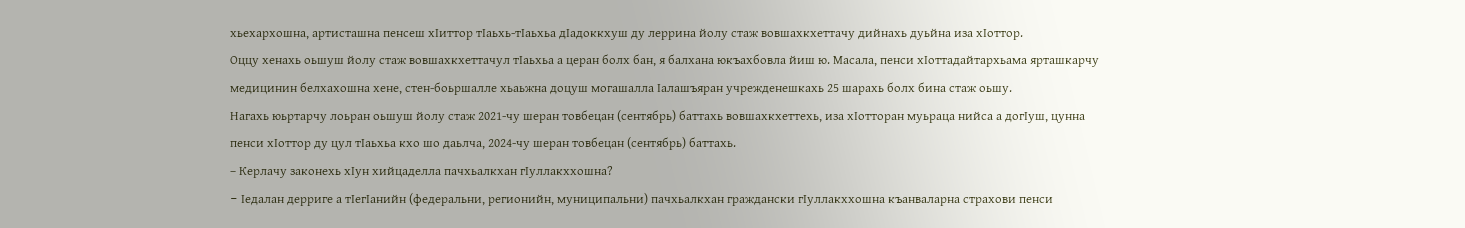хьехархошна, артисташна пенсеш хIиттор тIаьхь-тIаьхьа дIадоккхуш ду леррина йолу стаж вовшахкхеттачу дийнахь дуьйна иза хIоттор.
Оццу хенахь оьшуш йолу стаж вовшахкхеттачул тIаьхьа а церан болх бан, я балхана юкъахбовла йиш ю. Масала, пенси хIоттадайтархьама ярташкарчу медицинин белхахошна хене, стен-боьршалле хьаьжна доцуш могашалла Iалашъяран учрежденешкахь 25 шарахь болх бина стаж оьшу.
Нагахь юьртарчу лоьран оьшуш йолу стаж 2021-чу шеран товбецан (сентябрь) баттахь вовшахкхеттехь, иза хIотторан муьраца нийса а догIуш, цунна пенси хIоттор ду цул тIаьхьа кхо шо даьлча, 2024-чу шеран товбецан (сентябрь) баттахь.
– Керлачу законехь хIун хийцаделла пачхьалкхан гIуллакххошна?
– Iедалан дерриге а тIегIанийн (федеральни, регионийн, муниципальни) пачхьалкхан граждански гIуллакххошна къанваларна страхови пенси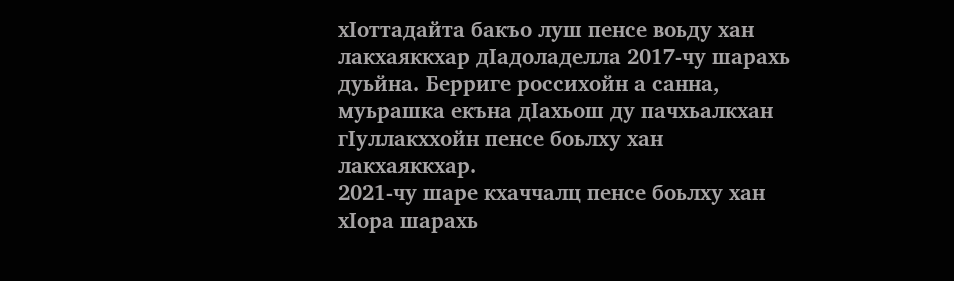хIоттадайта бакъо луш пенсе воьду хан лакхаяккхар дIадоладелла 2017-чу шарахь дуьйна. Берриге россихойн а санна, муьрашка екъна дIахьош ду пачхьалкхан гIуллакххойн пенсе боьлху хан лакхаяккхар.
2021-чу шаре кхаччалц пенсе боьлху хан хIора шарахь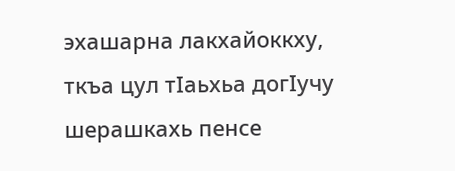эхашарна лакхайоккху, ткъа цул тIаьхьа догIучу шерашкахь пенсе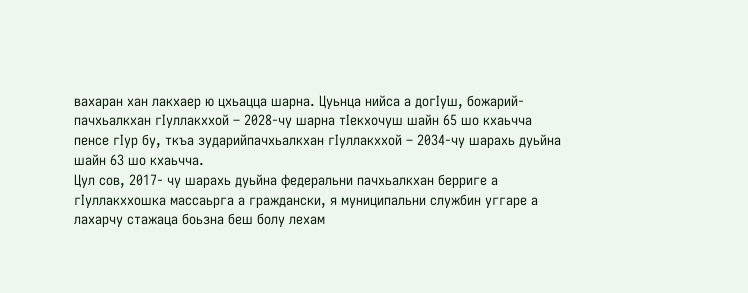вахаран хан лакхаер ю цхьацца шарна. Цуьнца нийса а догIуш, божарий-пачхьалкхан гIуллакххой – 2028-чу шарна тIекхочуш шайн 65 шо кхаьчча пенсе гIур бу, ткъа зударийпачхьалкхан гIуллакххой – 2034-чу шарахь дуьйна шайн 63 шо кхаьчча.
Цул сов, 2017- чу шарахь дуьйна федеральни пачхьалкхан берриге а гIуллакххошка массаьрга а граждански, я муниципальни службин уггаре а лахарчу стажаца боьзна беш болу лехам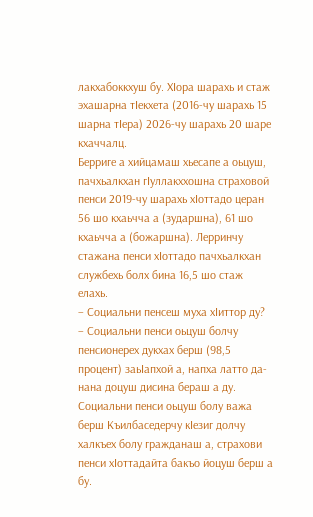лакхабоккхуш бу. ХIора шарахь и стаж эхашарна тIекхета (2016-чу шарахь 15 шарна тIера) 2026-чу шарахь 20 шаре кхаччалц.
Берриге а хийцамаш хьесапе а оьцуш, пачхьалкхан гIуллакххошна страховой пенси 2019-чу шарахь хIоттадо церан 56 шо кхаьчча а (зударшна), 61 шо кхаьчча а (божаршна). Лерринчу стажана пенси хIоттадо пачхьалкхан службехь болх бина 16,5 шо стаж елахь.
– Социальни пенсеш муха хIиттор ду?
– Социальни пенси оьцуш болчу пенсионерех дукхах берш (98,5 процент) заьIапхой а, напха латто да-нана доцуш дисина бераш а ду. Социальни пенси оьцуш болу важа берш Къилбаседерчу кIезиг долчу халкъех болу гражданаш а, страхови пенси хIоттадайта бакъо йоцуш берш а бу.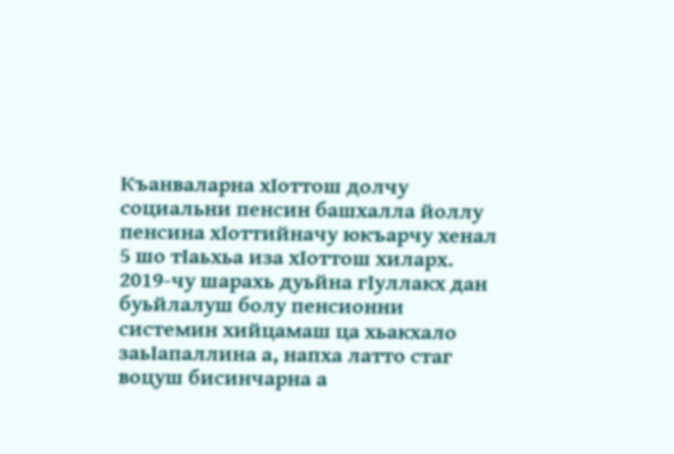Къанваларна хIоттош долчу социальни пенсин башхалла йоллу пенсина хIоттийначу юкъарчу хенал 5 шо тIаьхьа иза хIоттош хиларх. 2019-чу шарахь дуьйна гIуллакх дан буьйлалуш болу пенсионни системин хийцамаш ца хьакхало заьIапаллина а, напха латто стаг воцуш бисинчарна а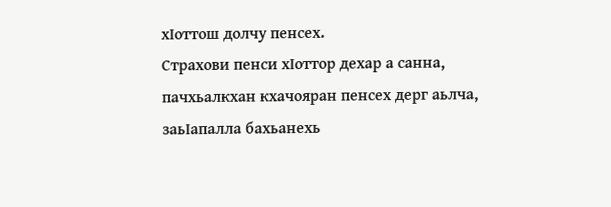хIоттош долчу пенсех.
Страхови пенси хIоттор дехар а санна, пачхьалкхан кхачояран пенсех дерг аьлча, заьIапалла бахьанехь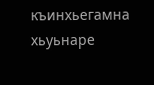къинхьегамна хьуьнаре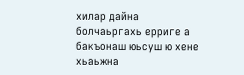хилар дайна болчаьргахь ерриге а бакъонаш юьсуш ю хене хьаьжна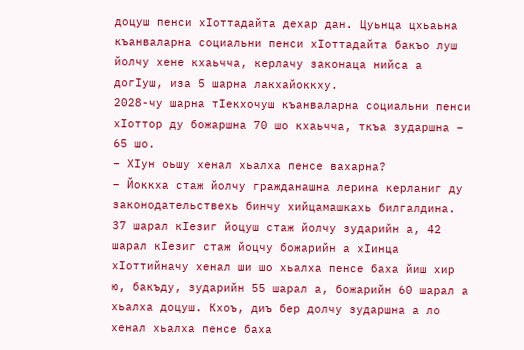доцуш пенси хIоттадайта дехар дан. Цуьнца цхьаьна къанваларна социальни пенси хIоттадайта бакъо луш йолчу хене кхаьчча, керлачу законаца нийса а догIуш, иза 5 шарна лакхайоккху.
2028-чу шарна тIекхочуш къанваларна социальни пенси хIоттор ду божаршна 70 шо кхаьчча, ткъа зударшна – 65 шо.
– ХIун оьшу хенал хьалха пенсе вахарна?
– Йоккха стаж йолчу гражданашна лерина керланиг ду законодательствехь бинчу хийцамашкахь билгалдина. 37 шарал кIезиг йоцуш стаж йолчу зударийн а, 42 шарал кIезиг стаж йоцчу божарийн а хIинца хIоттийначу хенал ши шо хьалха пенсе баха йиш хир ю, бакъду, зударийн 55 шарал а, божарийн 60 шарал а хьалха доцуш. Кхоъ, диъ бер долчу зударшна а ло хенал хьалха пенсе баха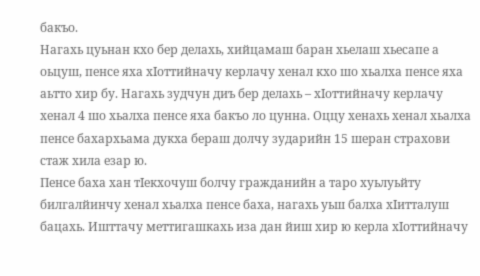бакъо.
Нагахь цуьнан кхо бер делахь, хийцамаш баран хьелаш хьесапе а оьцуш, пенсе яха хIоттийначу керлачу хенал кхо шо хьалха пенсе яха аьтто хир бу. Нагахь зудчун диъ бер делахь – хIоттийначу керлачу хенал 4 шо хьалха пенсе яха бакъо ло цунна. Оццу хенахь хенал хьалха пенсе бахархьама дукха бераш долчу зударийн 15 шеран страхови стаж хила езар ю.
Пенсе баха хан тIекхочуш болчу гражданийн а таро хуьлуьйту билгалйинчу хенал хьалха пенсе баха, нагахь уьш балха хIитталуш бацахь. Ишттачу меттигашкахь иза дан йиш хир ю керла хIоттийначу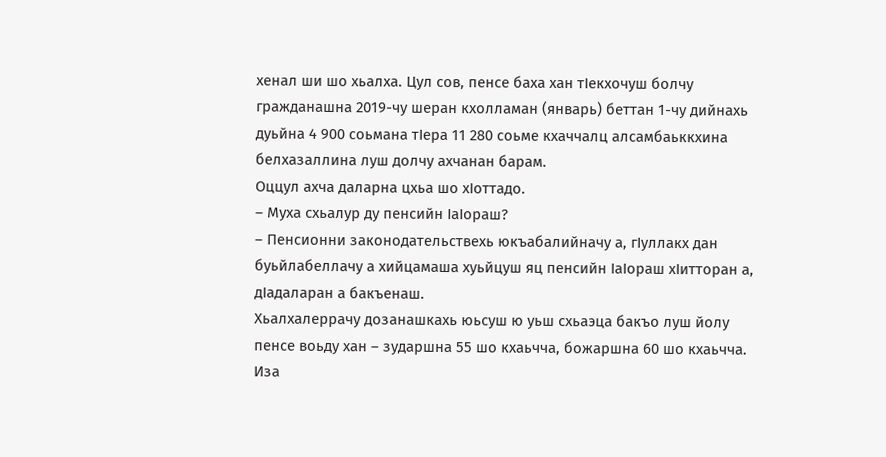хенал ши шо хьалха. Цул сов, пенсе баха хан тIекхочуш болчу гражданашна 2019-чу шеран кхолламан (январь) беттан 1-чу дийнахь дуьйна 4 900 соьмана тIера 11 280 соьме кхаччалц алсамбаьккхина белхазаллина луш долчу ахчанан барам.
Оццул ахча даларна цхьа шо хIоттадо.
– Муха схьалур ду пенсийн IаIораш?
– Пенсионни законодательствехь юкъабалийначу а, гIуллакх дан буьйлабеллачу а хийцамаша хуьйцуш яц пенсийн IаIораш хIитторан а, дIадаларан а бакъенаш.
Хьалхалеррачу дозанашкахь юьсуш ю уьш схьаэца бакъо луш йолу пенсе воьду хан – зударшна 55 шо кхаьчча, божаршна 60 шо кхаьчча. Иза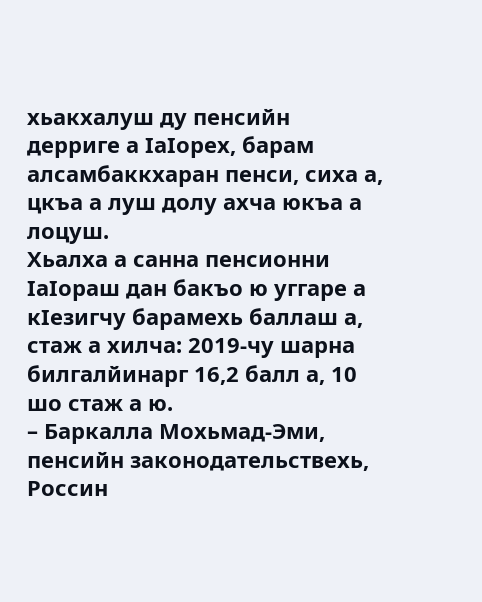хьакхалуш ду пенсийн дерриге а IаIорех, барам алсамбаккхаран пенси, сиха а, цкъа а луш долу ахча юкъа а лоцуш.
Хьалха а санна пенсионни IаIораш дан бакъо ю уггаре а кIезигчу барамехь баллаш а, стаж а хилча: 2019-чу шарна билгалйинарг 16,2 балл а, 10 шо стаж а ю.
– Баркалла Мохьмад-Эми, пенсийн законодательствехь, Россин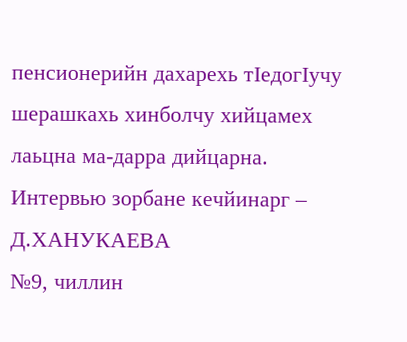пенсионерийн дахарехь тIедогIучу шерашкахь хинболчу хийцамех лаьцна ма-дарра дийцарна.
Интервью зорбане кечйинарг – Д.ХАНУКАЕВА
№9, чиллин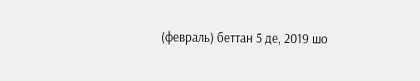(февраль) беттан 5 де, 2019 шо